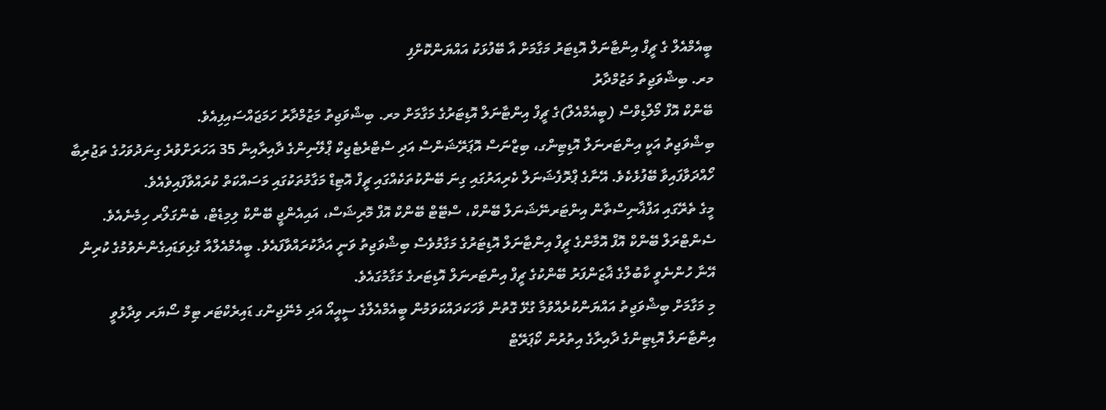ބީއެމްއެލް ގެ ޗީފް އިންޓާނަލް އޮޑިޓަރު މަގާމަށް އާ ބޭފުޅަކު އައްޔަންކޮށްފި
މރ. ބިޝްވަޖިތު މަޒުމްދާރު
ބޭންކް އޮފް މޯލްޑިވްސް (ބީއެމްއެލް)ގެ ޗީފް އިންޓާނަލް އޮޑިޓަރުގެ މަގާމަށް މރ. ބިޝްވަޖިތު މަޒުމްދާރު ހަމަޖައްސައިފިއެވެ.
ބިޝްވަޖިތު އަކީ އިންޓަރނަލް އޮޑިޓިންގ، ބިޒްނަސް އޮޕަރޭޝަންސް އަދި ސްޓްރެޓެޖިކް ޕްލޭނިންގެ ދާއިރާއިން 35 އަހަރަށްވުރެ ގިނަދުވަހުގެ ތަޖުރިބާ ހޯއްދަވާފައިވާ ބޭފުޅެކެވެ. އޭނާގެ ޕްރޮފެޝަނަލް ކެރިއަރުގައި ގިނަ ބޭންކުތަކެއްގައި ޗީފް އޮޓިޑް މަގާމުތަކުގައި މަސައްކަތް ކުރައްވާފައިވެއެވެ.
މީގެ ތެރޭގައި އަފްޣާނިސްތާން އިންޓަރނޭޝަނަލް ބޭންކް، ސްޓޭޓް ބޭންކް އޮފް މޮރިޝަސް، އައިއެންޖީ ބޭންކް ލިމިޑެޓް، ބެންގަލޯރ ހިމެނެއެވެ.
ސެންޓްރަލް ބޭންކް އޮފް އޮމާންގެ ޗީފް އިންޓާނަލް އޮޑިޓަރުގެ މަގާމުވެސް ބިޝްވަޖިތު ވަނީ އަދާކުރައްވާފައެވެ. ބީއެމްއެލްއާ ގުޅިވަޑައިގެންނެވުމުގެ ކުރިން އޭނާ ހުންނެވީ ކާބުލްގެ ޣާޒަންފަރު ބޭންކުގެ ޗީފް އިންޓަރނަލް އޮޑިޓަރގެ މަގާމުގައެވެ.
މި މަގާމަށް ބިޝްވަޖިތު އައްޔަންކުރެއްވުމާ ގުޅޭ ގޮތުން ވާހަކަދައްކަވަމުން ބީއެމްއެލްގެ ސީއީއޯ އަދި މެނޭޖިންގ ޑައިރެކްޓަރ ޓިމް ސޯޔަރ ވިދާޅުވީ އިންޓާނަލް އޮޑިޓިންގެ ދާއިރާގެ އިތުރުން ކޯޕަރޭޓް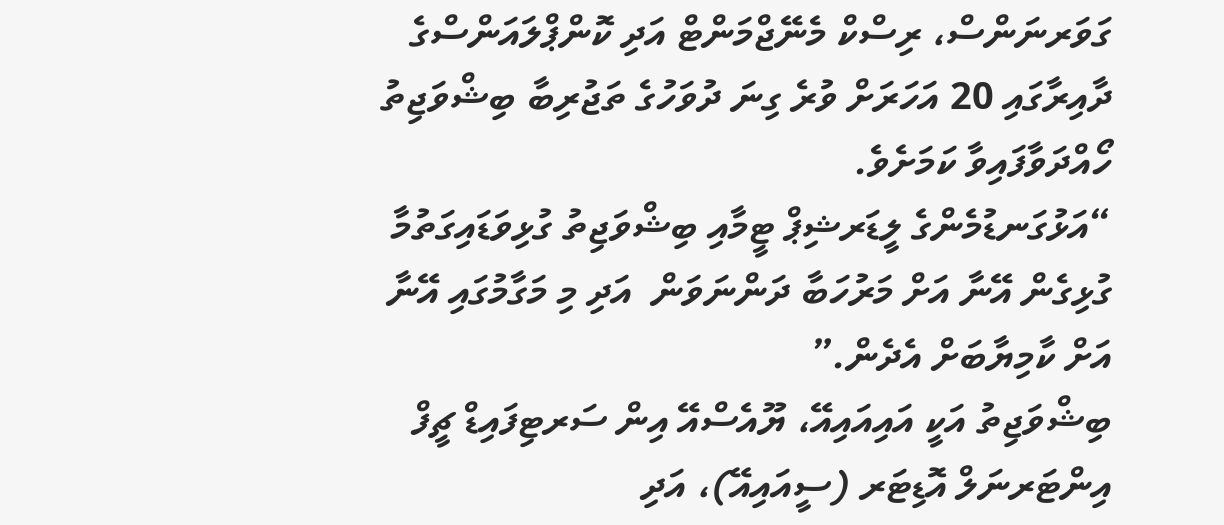ގަވަރނަންސް، ރިސްކް މެނޭޖްމަންޓް އަދި ކޮންޕްލައަންސްގެ ދާއިރާގައި 20 އަހަރަށް ވުރެ ގިނަ ދުވަހުގެ ތަޖުރިބާ ބިޝްވަޖިތު ހޯއްދަވާފައިވާ ކަމަށެވެ.
“އަޅުގަނޑުމެންގެ ލީޑަރޝިޕް ޓީމާއި ބިޝްވަޖިތު ގުޅިވަޑައިގަތުމާ ގުޅިގެން އޭނާ އަށް މަރުހަބާ ދަންނަވަން  އަދި މި މަގާމުގައި އޭނާ އަށް ކާމިޔާބަށް އެދެން.”
ބިޝްވަޖިތު އަކީ އައިއައިއޭ، ޔޫއެސްއޭ އިން ސަރޓިފައިޑް ޗީފް އިންޓަރނަލް އޮޑިޓަރ (ސީއައިއޭ)، އަދި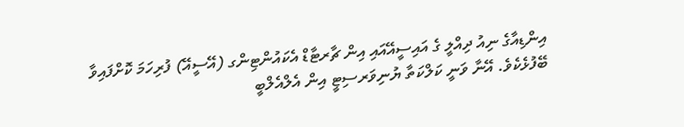އިންޑިއާގެ ނިއު ދިއްލީ ގެ އައިސީއޭއައި އިން ޗާރޓާޑް އެކައުންޓިންގ (އޭސީއޭ) ފުރިހަމަ ކޮށްފައިވާ ބޭފުޅެކެވެ. އޭނާ ވަނީ ކަލްކަތާ ޔުނިވަރސިޓީ އިން އެލްއެލްބީ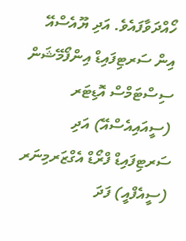ހޯއްދަވާފައެވެ. އަދި ޔޫއެސްއޭ އިން ސަރޓިފައިޑް އިންފޯމޭޝަން ސިސްޓަމްސް އޮޑިޓަރ (ސީއައިއެސްއޭ) އަދި ސަރޓިފައިޑް ފްރޯޑް އެގްޒަރމިނަރ (ސީއެފްއީ) ފަދަ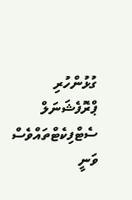ގުޅުންހުރި ޕްރޮފެޝަނަލް ސެޓްފިކެޓްތައްވެސް ވަނީ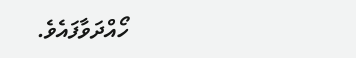ހޯއްދަވާފައެވެ.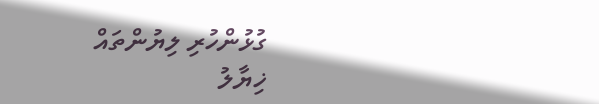ގުޅުންހުރި ލިޔުންތައް
ޚިޔާލު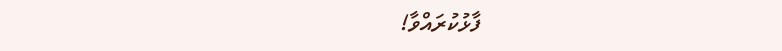ފާޅުކުރައްވާ!